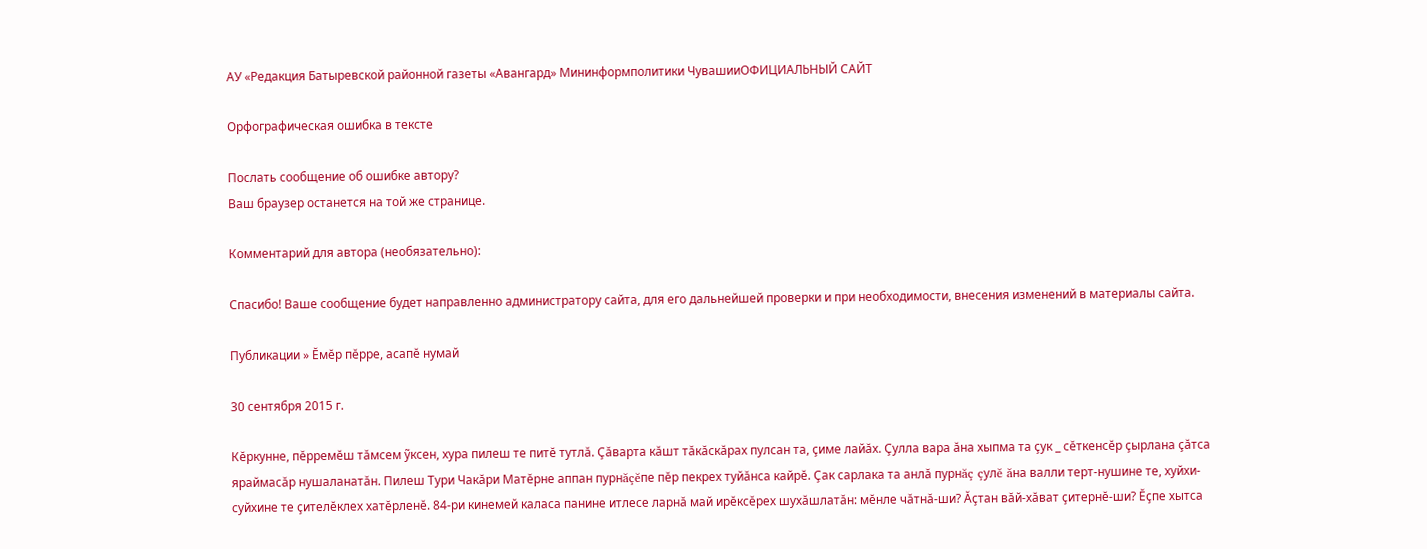АУ «Редакция Батыревской районной газеты «Авангард» Мининформполитики ЧувашииОФИЦИАЛЬНЫЙ САЙТ

Орфографическая ошибка в тексте

Послать сообщение об ошибке автору?
Ваш браузер останется на той же странице.

Комментарий для автора (необязательно):

Спасибо! Ваше сообщение будет направленно администратору сайта, для его дальнейшей проверки и при необходимости, внесения изменений в материалы сайта.

Публикации » Ĕмĕр пĕрре, асапĕ нумай

30 сентября 2015 г.

Кĕркунне, пĕрремĕш тăмсем ỹксен, хура пилеш те питĕ тутлă. Çăварта кăшт тăкăскăрах пулсан та, çиме лайăх. Çулла вара ăна хыпма та çук _ сĕткенсĕр çырлана çăтса яраймасăр нушаланатăн. Пилеш Тури Чакăри Матĕрне аппан пурнăçĕпе пĕр пекрех туйăнса кайрĕ. Çак сарлака та анлă пурнăç çулĕ ăна валли терт-нушине те, хуйхи-суйхине те çителĕклех хатĕрленĕ. 84-ри кинемей каласа панине итлесе ларнă май ирĕксĕрех шухăшлатăн: мĕнле чăтнă-ши? Ăçтан вăй-хăват çитернĕ-ши? Ĕçпе хытса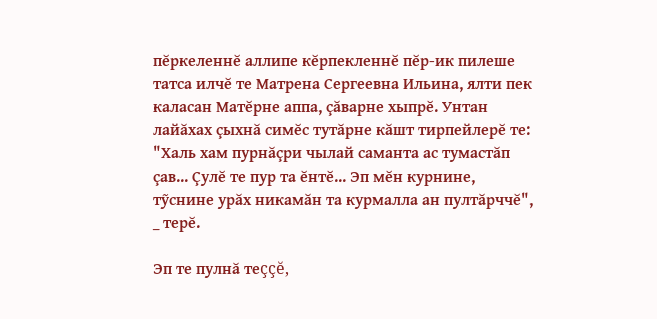пĕркеленнĕ аллипе кĕрпекленнĕ пĕр-ик пилеше татса илчĕ те Матрена Сергеевна Ильина, ялти пек каласан Матĕрне аппа, çăварне хыпрĕ. Унтан лайăхах çыхнă симĕс тутăрне кăшт тирпейлерĕ те: "Халь хам пурнăçри чылай саманта ас тумастăп çав... Çулĕ те пур та ĕнтĕ... Эп мĕн курнине, тỹснине урăх никамăн та курмалла ан пултăрччĕ", _ терĕ.

Эп те пулнă теççĕ,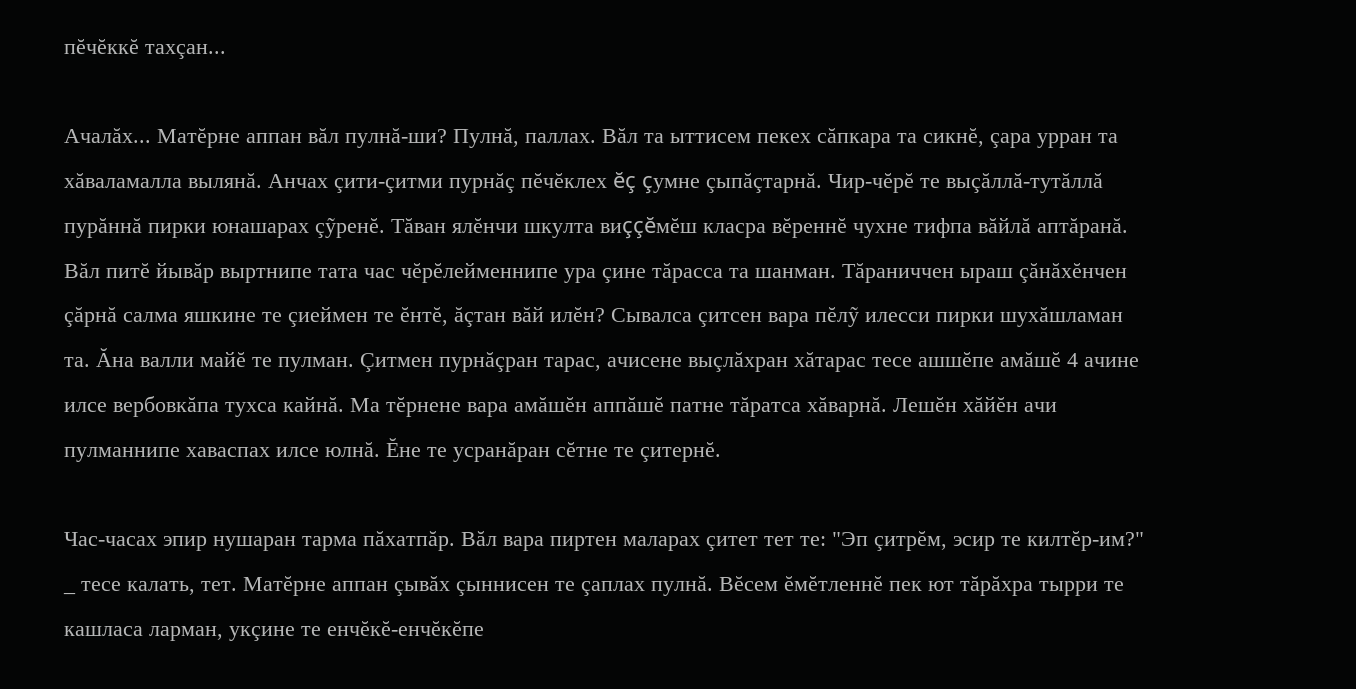пĕчĕккĕ тахçан...

Ачалăх... Матĕрне аппан вăл пулнă-ши? Пулнă, паллах. Вăл та ыттисем пекех сăпкара та сикнĕ, çара урран та хăваламалла вылянă. Анчах çити-çитми пурнăç пĕчĕклех ĕç çумне çыпăçтарнă. Чир-чĕрĕ те выçăллă-тутăллă пурăннă пирки юнашарах çỹренĕ. Тăван ялĕнчи шкулта виççĕмĕш класра вĕреннĕ чухне тифпа вăйлă аптăранă. Вăл питĕ йывăр выртнипе тата час чĕрĕлейменнипе ура çине тăрасса та шанман. Тăраниччен ыраш çăнăхĕнчен çăрнă салма яшкине те çиеймен те ĕнтĕ, ăçтан вăй илĕн? Сывалса çитсен вара пĕлỹ илесси пирки шухăшламан та. Ăна валли майĕ те пулман. Çитмен пурнăçран тарас, ачисене выçлăхран хăтарас тесе ашшĕпе амăшĕ 4 ачине илсе вербовкăпа тухса кайнă. Ма тĕрнене вара амăшĕн аппăшĕ патне тăратса хăварнă. Лешĕн хăйĕн ачи пулманнипе хаваспах илсе юлнă. Ĕне те усранăран сĕтне те çитернĕ.

Час-часах эпир нушаран тарма пăхатпăр. Вăл вара пиртен маларах çитет тет те: "Эп çитрĕм, эсир те килтĕр-им?" _ тесе калать, тет. Матĕрне аппан çывăх çыннисен те çаплах пулнă. Вĕсем ĕмĕтленнĕ пек ют тăрăхра тырри те кашласа ларман, укçине те енчĕкĕ-енчĕкĕпе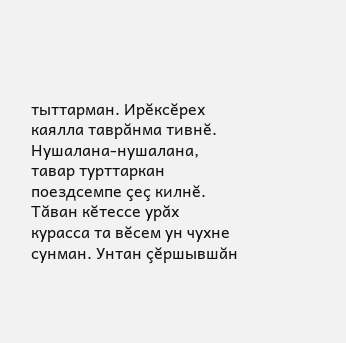тыттарман. Ирĕксĕрех каялла таврăнма тивнĕ. Нушалана-нушалана, тавар турттаркан поездсемпе çеç килнĕ. Тăван кĕтессе урăх курасса та вĕсем ун чухне сунман. Унтан çĕршывшăн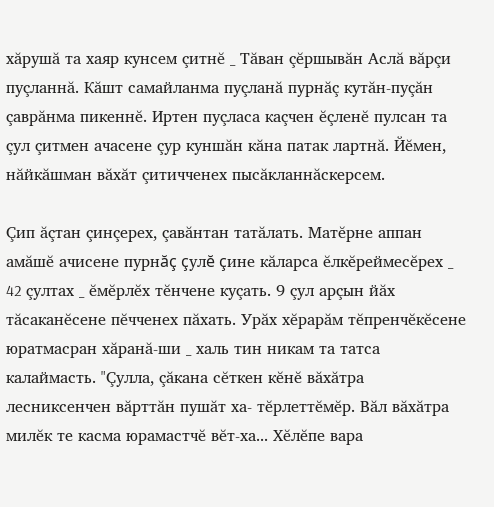хăрушă та хаяр кунсем çитнĕ _ Тăван çĕршывăн Аслă вăрçи пуçланнă. Кăшт самайланма пуçланă пурнăç кутăн-пуçăн çаврăнма пикеннĕ. Иртен пуçласа каçчен ĕçленĕ пулсан та çул çитмен ачасене çур куншăн кăна патак лартнă. Йĕмен, нăйкăшман вăхăт çитичченех пысăкланнăскерсем.

Çип ăçтан çинçерех, çавăнтан татăлать. Матĕрне аппан амăшĕ ачисене пурнăç çулĕ çине кăларса ĕлкĕреймесĕрех _ 42 çултах _ ĕмĕрлĕх тĕнчене куçать. 9 çул арçын йăх тăсаканĕсене пĕчченех пăхать. Урăх хĕрарăм тĕпренчĕкĕсене юратмасран хăранă-ши _ халь тин никам та татса калаймасть. "Çулла, çăкана сĕткен кĕнĕ вăхăтра лесниксенчен вăрттăн пушăт ха- тĕрлеттĕмĕр. Вăл вăхăтра милĕк те касма юрамастчĕ вĕт-ха... Хĕлĕпе вара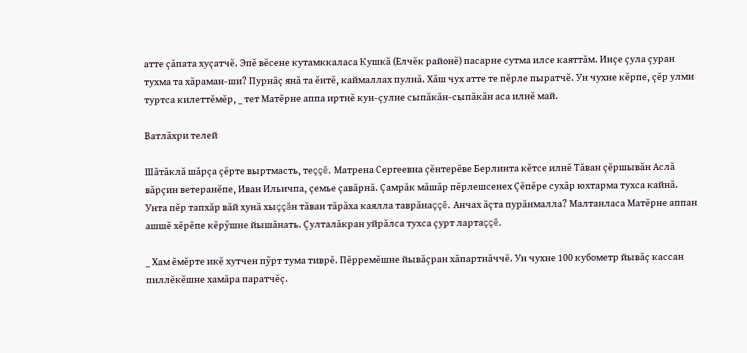атте çăпата хуçатчĕ. Эпĕ вĕсене кутамккаласа Кушкă (Елчĕк районĕ) пасарне сутма илсе каяттăм. Инçе çула çуран тухма та хăраман-ши? Пурнăç янă та ĕнтĕ, каймаллах пулнă. Хăш чух атте те пĕрле пыратчĕ. Ун чухне кĕрпе, çĕр улми туртса килеттĕмĕр, _ тет Матĕрне аппа иртнĕ кун-çулне сыпăкăн-сыпăкăн аса илнĕ май.

Ватлăхри телей

Шăтăклă шăрçа çĕрте выртмасть, теççĕ. Матрена Сергеевна çĕнтерĕве Берлинта кĕтсе илнĕ Тăван çĕршывăн Аслă вăрçин ветеранĕпе, Иван Ильичпа, çемье çавăрнă. Çамрăк мăшăр пĕрлешсенех Çĕпĕре сухăр юхтарма тухса кайнă. Унта пĕр тапхăр вăй хунă хыççăн тăван тăрăха каялла таврăнаççĕ. Анчах ăçта пурăнмалла? Малтанласа Матĕрне аппан ашшĕ хĕрĕпе кĕрỹшне йышăнать. Çулталăкран уйрăлса тухса çурт лартаççĕ.

_ Хам ĕмĕрте икĕ хутчен пỹрт тума тиврĕ. Пĕрремĕшне йывăçран хăпартнăччĕ. Ун чухне 100 кубометр йывăç кассан пиллĕкĕшне хамăра паратчĕç.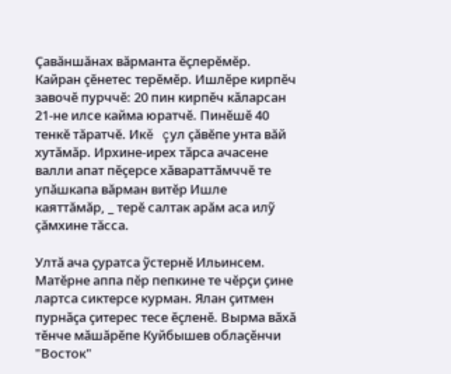Çавăншăнах вăрманта ĕçлерĕмĕр. Кайран çĕнетес терĕмĕр. Ишлĕре кирпĕч завочĕ пурччĕ: 20 пин кирпĕч кăларсан 21-не илсе кайма юратчĕ. Пинĕшĕ 40 тенкĕ тăратчĕ. Икĕ çул çăвĕпе унта вăй хутăмăр. Ирхине-ирех тăрса ачасене валли апат пĕçерсе хăвараттăмччĕ те упăшкапа вăрман витĕр Ишле каяттăмăр, _ терĕ салтак арăм аса илỹ çăмхине тăсса.

Ултă ача çуратса ỹстернĕ Ильинсем. Матĕрне аппа пĕр пепкине те чĕрçи çине лартса сиктерсе курман. Ялан çитмен пурнăçа çитерес тесе ĕçленĕ. Вырма вăхă тĕнче мăшăрĕпе Куйбышев облаçĕнчи "Восток"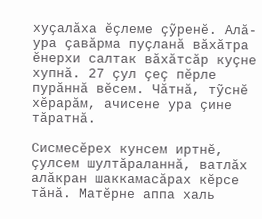хуçалăха ĕçлеме çỹренĕ. Алă- ура çавăрма пуçланă вăхăтра ĕнерхи салтак вăхăтсăр куçне хупнă. 27 çул çеç пĕрле пурăннă вĕсем. Чăтнă, тỹснĕ хĕрарăм, ачисене ура çине тăратнă.

Сисмесĕрех кунсем иртнĕ, çулсем шултăраланнă, ватлăх алăкран шаккамасăрах кĕрсе тăнă. Матĕрне аппа халь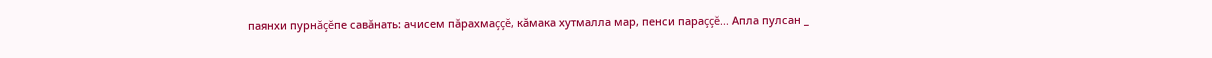паянхи пурнăçĕпе савăнать: ачисем пăрахмаççĕ, кăмака хутмалла мар, пенси параççĕ... Апла пулсан _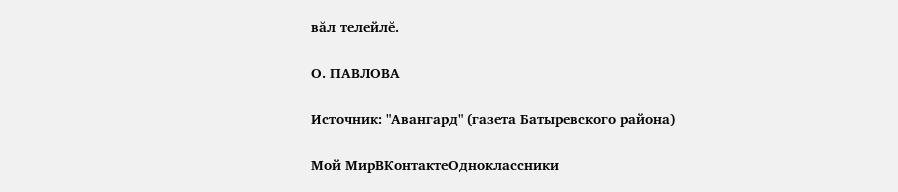вăл телейлĕ.

О. ПАВЛОВА

Источник: "Авангард" (газета Батыревского района)

Мой МирВКонтактеОдноклассники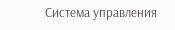Система управления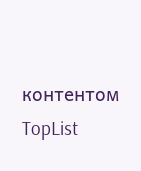контентом
TopList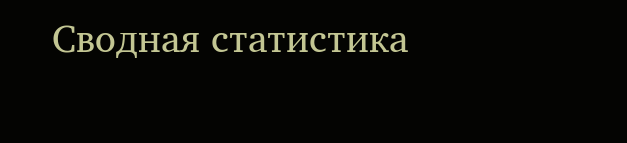Сводная статистика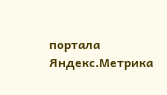портала Яндекс.Метрика